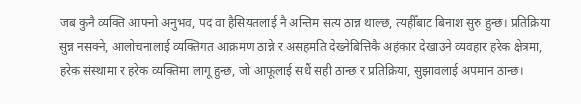जब कुनै व्यक्ति आफ्नो अनुभव, पद वा हैसियतलाई नै अन्तिम सत्य ठान्न थाल्छ, त्यहीँबाट बिनाश सुरु हुन्छ। प्रतिक्रिया सुन्न नसक्ने, आलोचनालाई व्यक्तिगत आक्रमण ठान्ने र असहमति देख्नेबित्तिकै अहंकार देखाउने व्यवहार हरेक क्षेत्रमा, हरेक संस्थामा र हरेक व्यक्तिमा लागू हुन्छ, जो आफूलाई सधैं सही ठान्छ र प्रतिक्रिया, सुझावलाई अपमान ठान्छ।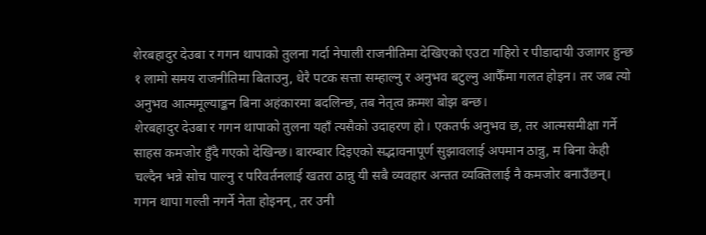शेरबहादुर देउबा र गगन थापाको तुलना गर्दा नेपाली राजनीतिमा देखिएको एउटा गहिरो र पीडादायी उजागर हुन्छ १ लामो समय राजनीतिमा बिताउनु, धेरै पटक सत्ता सम्हाल्नु र अनुभव बटुल्नु आफैँमा गलत होइन। तर जब त्यो अनुभव आत्ममूल्याङ्कन बिना अहंकारमा बदलिन्छ, तब नेतृत्व क्रमश बोझ बन्छ।
शेरबहादुर देउबा र गगन थापाको तुलना यहाँ त्यसैको उदाहरण हो। एकतर्फ अनुभव छ, तर आत्मसमीक्षा गर्ने साहस कमजोर हुँदै गएको देखिन्छ। बारम्बार दिइएको सद्भावनापूर्ण सुझावलाई अपमान ठान्नु, म बिना केही चल्दैन भन्ने सोच पाल्नु र परिवर्तनलाई खतरा ठान्नु यी सबै व्यवहार अन्तत व्यक्तिलाई नै कमजोर बनाउँछन्।
गगन थापा गल्ती नगर्ने नेता होइनन्, तर उनी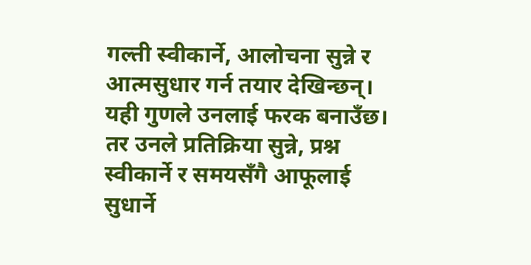गल्ती स्वीकार्ने, आलोचना सुन्ने र आत्मसुधार गर्न तयार देखिन्छन्। यही गुणले उनलाई फरक बनाउँछ। तर उनले प्रतिक्रिया सुन्ने, प्रश्न स्वीकार्ने र समयसँगै आफूलाई सुधार्ने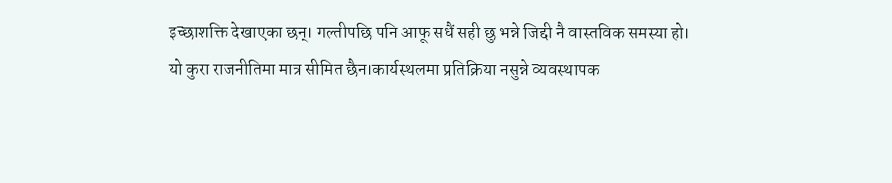इच्छाशक्ति देखाएका छन्। गल्तीपछि पनि आफू सधैं सही छु भन्ने जिद्दी नै वास्तविक समस्या हो।
यो कुरा राजनीतिमा मात्र सीमित छैन।कार्यस्थलमा प्रतिक्रिया नसुन्ने व्यवस्थापक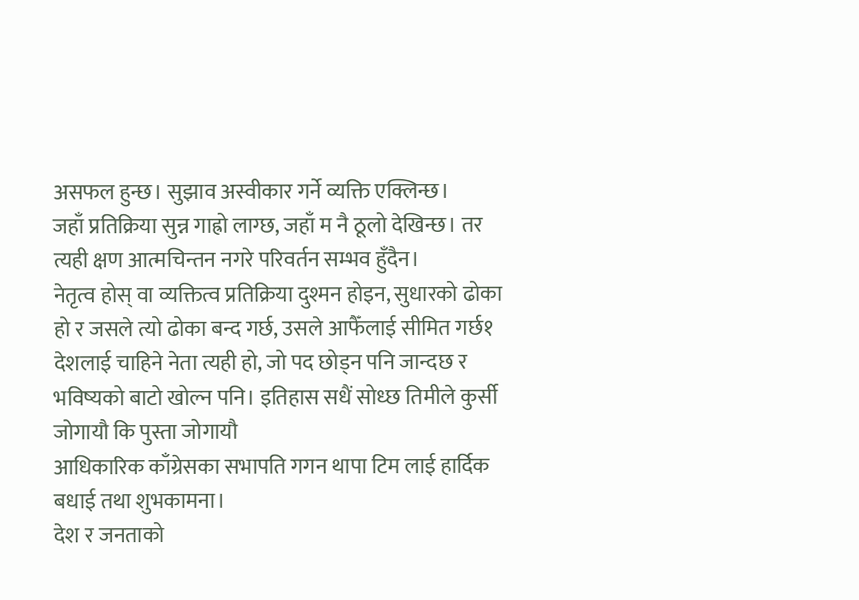असफल हुन्छ। सुझाव अस्वीकार गर्ने व्यक्ति एक्लिन्छ।
जहाँ प्रतिक्रिया सुन्न गाह्रो लाग्छ, जहाँ म नै ठूलो देखिन्छ। तर त्यही क्षण आत्मचिन्तन नगरे परिवर्तन सम्भव हुँदैन।
नेतृत्व होस् वा व्यक्तित्व प्रतिक्रिया दुश्मन होइन, सुधारको ढोका हो र जसले त्यो ढोका बन्द गर्छ, उसले आफैँलाई सीमित गर्छ१
देशलाई चाहिने नेता त्यही हो, जो पद छोड्न पनि जान्दछ र भविष्यको बाटो खोल्न पनि। इतिहास सधैं सोध्छ तिमीले कुर्सी जोगायौ कि पुस्ता जोगायौ
आधिकारिक काँग्रेसका सभापति गगन थापा टिम लाई हार्दिक बधाई तथा शुभकामना।
देश र जनताको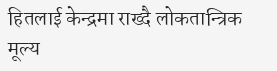हितलाई केन्द्रमा राख्दै लोकतान्त्रिक मूल्य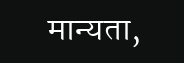मान्यता,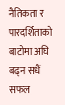नैतिकता र पारदर्शिताको बाटोमा अघि बढ्न सधैं सफल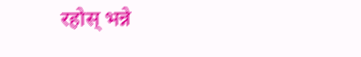रहोस् भन्ने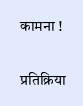कामना !

प्रतिक्रिया